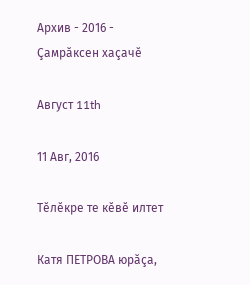Архив - 2016 - Çамрăксен хаçачĕ

Август 11th

11 Авг, 2016

Тĕлĕкре те кĕвĕ илтет

Катя ПЕТРОВА юрăçа,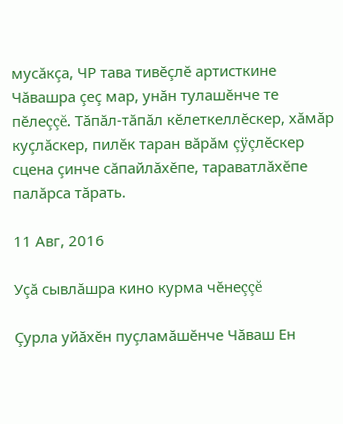мусăкçа, ЧР тава тивĕçлĕ артисткине Чăвашра çеç мар, унăн тулашĕнче те пĕлеççĕ. Тăпăл-тăпăл кĕлеткеллĕскер, хăмăр куçлăскер, пилĕк таран вăрăм çÿçлĕскер сцена çинче сăпайлăхĕпе, тараватлăхĕпе палăрса тăрать.

11 Авг, 2016

Уçă сывлăшра кино курма чĕнеççĕ

Çурла уйăхĕн пуçламăшĕнче Чăваш Ен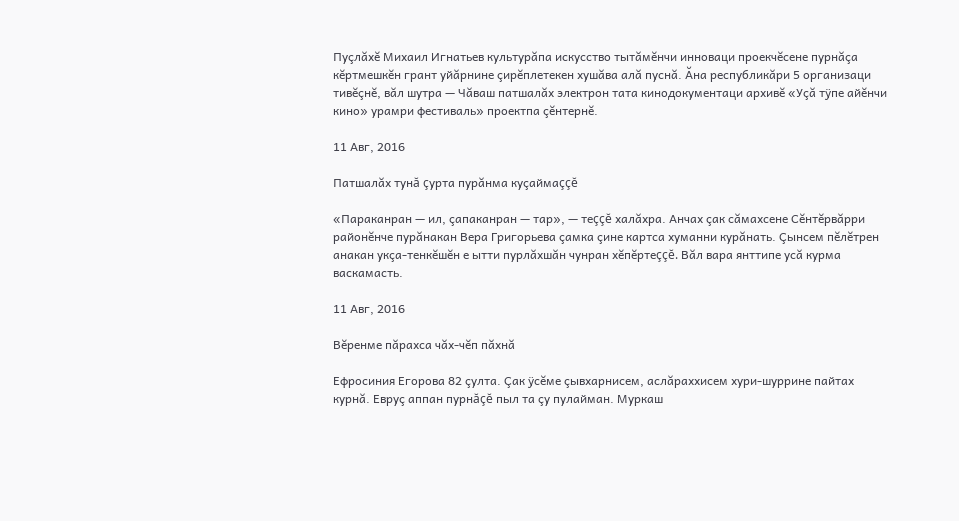Пуçлăхĕ Михаил Игнатьев культурăпа искусство тытăмĕнчи инноваци проекчĕсене пурнăçа кĕртмешкĕн грант уйăрнине çирĕплетекен хушăва алă пуснă. Ăна республикăри 5 организаци тивĕçнĕ, вăл шутра — Чăваш патшалăх электрон тата кинодокументаци архивĕ «Уçă тÿпе айĕнчи кино» урамри фестиваль» проектпа çĕнтернĕ.

11 Авг, 2016

Патшалăх тунă çурта пурăнма куçаймаççĕ

«Параканран — ил, çапаканран — тар», — теççĕ халăхра. Анчах çак сăмахсене Сĕнтĕрвăрри районĕнче пурăнакан Вера Григорьева çамка çине картса хуманни курăнать. Çынсем пĕлĕтрен анакан укçа-тенкĕшĕн е ытти пурлăхшăн чунран хĕпĕртеççĕ. Вăл вара янттипе усă курма васкамасть.

11 Авг, 2016

Вĕренме пăрахса чăх-чĕп пăхнă

Ефросиния Егорова 82 çулта. Çак ÿсĕме çывхарнисем, аслăраххисем хури-шуррине пайтах курнă. Евруç аппан пурнăçĕ пыл та çу пулайман. Муркаш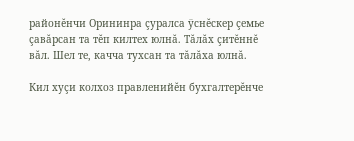районĕнчи Орининра çуралса ÿснĕскер çемье çавăрсан та тĕп килтех юлнă. Тăлăх çитĕннĕ вăл. Шел те, качча тухсан та тăлăха юлнă.

Кил хуçи колхоз правленийĕн бухгалтерĕнче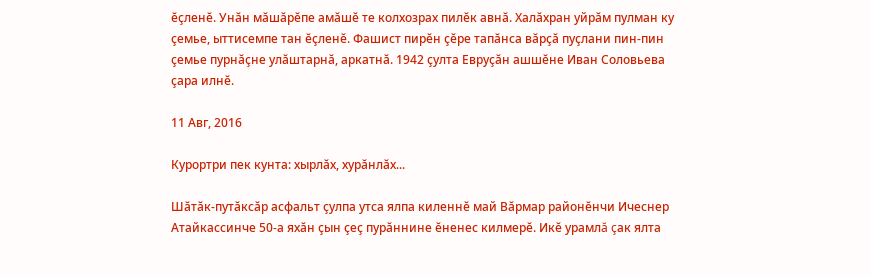ĕçленĕ. Унăн мăшăрĕпе амăшĕ те колхозрах пилĕк авнă. Халăхран уйрăм пулман ку çемье, ыттисемпе тан ĕçленĕ. Фашист пирĕн çĕре тапăнса вăрçă пуçлани пин-пин çемье пурнăçне улăштарнă, аркатнă. 1942 çулта Евруçăн ашшĕне Иван Соловьева çара илнĕ.

11 Авг, 2016

Курортри пек кунта: хырлăх, хурăнлăх...

Шăтăк-путăксăр асфальт çулпа утса ялпа киленнĕ май Вăрмар районĕнчи Ичеснер Атайкассинче 50-а яхăн çын çеç пурăннине ĕненес килмерĕ. Икĕ урамлă çак ялта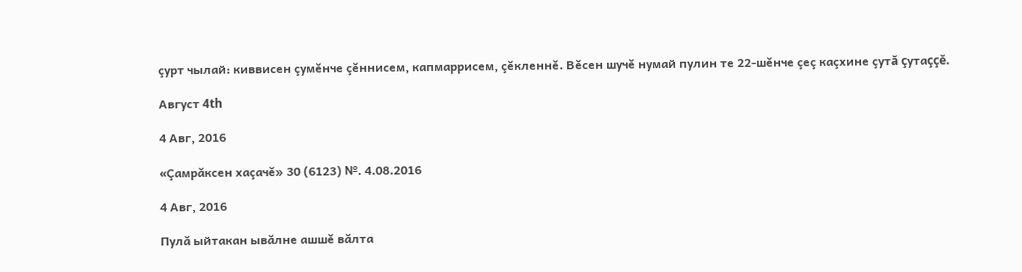çурт чылай: киввисен çумĕнче çĕннисем, капмаррисем, çĕкленнĕ. Вĕсен шучĕ нумай пулин те 22-шĕнче çеç каçхине çутă çутаççĕ.

Август 4th

4 Авг, 2016

«Çамрăксен хаçачĕ» 30 (6123) №. 4.08.2016

4 Авг, 2016

Пулă ыйтакан ывăлне ашшĕ вăлта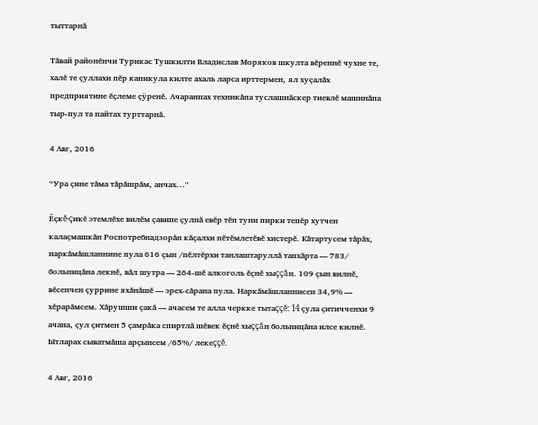тыттарнă

Тăвай районĕнчи Турикас Тушкилти Владислав Моряков шкулта вĕреннĕ чухне те, халĕ те çуллахи пĕр каникула килте ахаль ларса ирттермен, ял хуçалăх предприятине ĕçлеме çÿренĕ. Ачаранпах техникăпа туслашнăскер тиевлĕ машинăпа тыр-пул та пайтах турттарнă.

4 Авг, 2016

“Ура çине тăма тăрăшрăм, анчах..."

Ĕçкĕ-çикĕ этемлĕхе вилĕм çавипе çулнă евĕр тĕп туни пирки тепĕр хутчен калаçмашкăн Роспотребнадзорăн кăçалхи пĕтĕмлетĕвĕ хистерĕ. Кăтартусем тăрăх, наркăмăшланнине пула 616 çын /пĕлтĕрхи танлаштаруллă тапхăрта — 783/ больницăна лекнĕ, вăл шутра — 264-шĕ алкоголь ĕçнĕ хыççăн. 109 çын вилнĕ, вĕсенчен çуррине яхăнăшĕ — эрех-сăрана пула. Наркăмăшланнисен 34,9% — хĕрарăмсем. Хăрушши çакă — ачасем те алла черкке тытаççĕ: 14 çула çитичченхи 9 ачана, çул çитмен 5 çамрăка спиртлă шĕвек ĕçнĕ хыççăн больницăна илсе килнĕ. Ытларах сыватмăша арçынсем /65%/ лекеççĕ.

4 Авг, 2016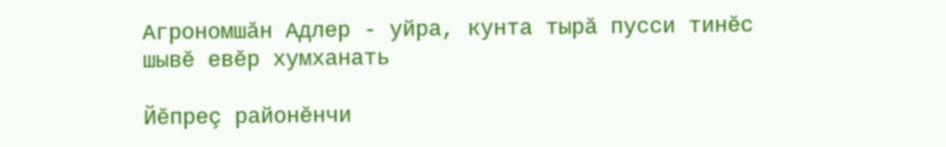Агрономшăн Адлер - уйра, кунта тырă пусси тинĕс шывĕ евĕр хумханать

Йĕпреç районĕнчи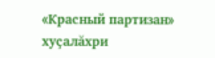«Красный партизан» хуçалăхри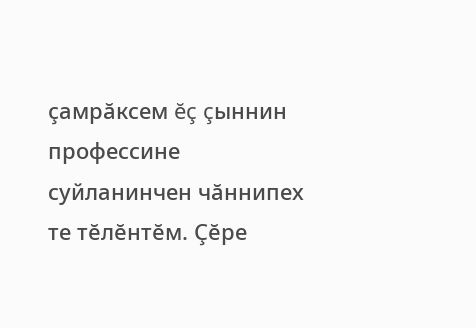çамрăксем ĕç çыннин профессине суйланинчен чăннипех те тĕлĕнтĕм. Çĕре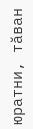юратни, тăван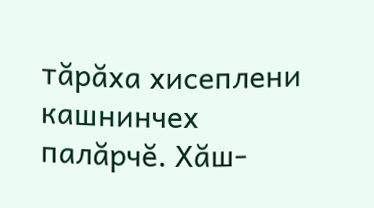тăрăха хисеплени кашнинчех палăрчĕ. Хăш-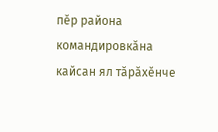пĕр района командировкăна кайсан ял тăрăхĕнче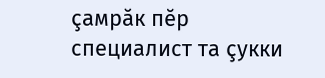çамрăк пĕр специалист та çукки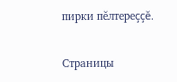пирки пĕлтереççĕ.

Страницы